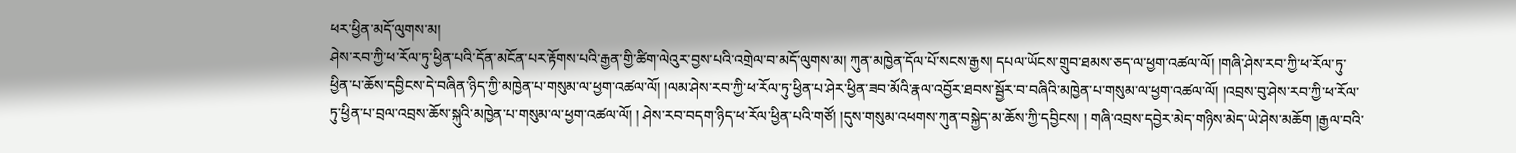ཕར་ཕྱིན་མདོ་ལུགས་མ།
ཤེས་རབ་ཀྱི་ཕ་རོལ་ཏུ་ཕྱིན་པའི་དོན་མངོན་པར་རྟོགས་པའི་རྒྱན་གྱི་ཚིག་ལེའུར་བྱས་པའི་འགྲེལ་བ་མདོ་ལུགས་མ། ཀུན་མཁྱེན་དོལ་པོ་སངས་རྒྱས། དཔལ་ཡོངས་གྲུབ་ཐམས་ཅད་ལ་ཕྱག་འཚལ་ལོ། །གཞི་ཤེས་རབ་ཀྱི་ཕ་རོལ་ཏུ་ཕྱིན་པ་ཆོས་དབྱིངས་དེ་བཞིན་ཉིད་ཀྱི་མཁྱེན་པ་གསུམ་ལ་ཕྱག་འཚལ་ལོ། །ལམ་ཤེས་རབ་ཀྱི་ཕ་རོལ་ཏུ་ཕྱིན་པ་ཤེར་ཕྱིན་ཟབ་མོའི་རྣལ་འབྱོར་ཐབས་སྦྱོར་བ་བཞིའི་མཁྱེན་པ་གསུམ་ལ་ཕྱག་འཚལ་ལོ། །འབྲས་བུ་ཤེས་རབ་ཀྱི་ཕ་རོལ་ཏུ་ཕྱིན་པ་བྲལ་འབྲས་ཆོས་སྐུའི་མཁྱེན་པ་གསུམ་ལ་ཕྱག་འཚལ་ལོ། ། ཤེས་རབ་བདག་ཉིད་ཕ་རོལ་ཕྱིན་པའི་གཙོ། །དུས་གསུམ་འཕགས་ཀུན་བསྐྱེད་མ་ཆོས་ཀྱི་དབྱིངས། ། གཞི་འབྲས་དབྱེར་མེད་གཉིས་མེད་ཡེ་ཤེས་མཆོག །རྒྱལ་བའི་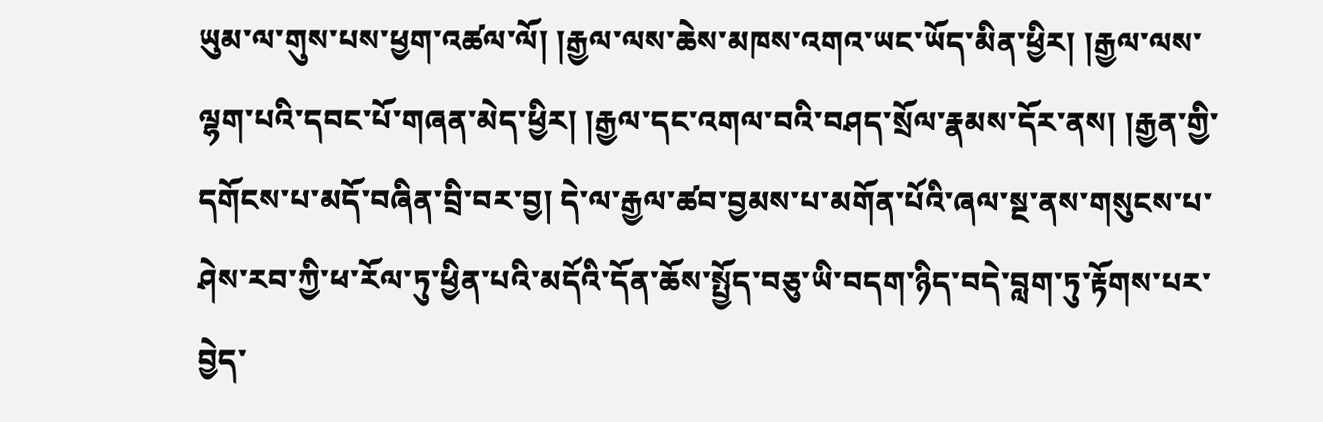ཡུམ་ལ་གུས་པས་ཕྱག་འཚལ་ལོ། །རྒྱལ་ལས་ཆེས་མཁས་འགའ་ཡང་ཡོད་མིན་ཕྱིར། །རྒྱལ་ལས་ལྷག་པའི་དབང་པོ་གཞན་མེད་ཕྱིར། །རྒྱལ་དང་འགལ་བའི་བཤད་སྲོལ་རྣམས་དོར་ནས། །རྒྱན་གྱི་དགོངས་པ་མདོ་བཞིན་བྲི་བར་བྱ། དེ་ལ་རྒྱལ་ཚབ་བྱམས་པ་མགོན་པོའི་ཞལ་སྔ་ནས་གསུངས་པ་ཤེས་རབ་ཀྱི་ཕ་རོལ་ཏུ་ཕྱིན་པའི་མདོའི་དོན་ཆོས་སྤྱོད་བཅུ་ཡི་བདག་ཉིད་བདེ་བླག་ཏུ་རྟོགས་པར་བྱེད་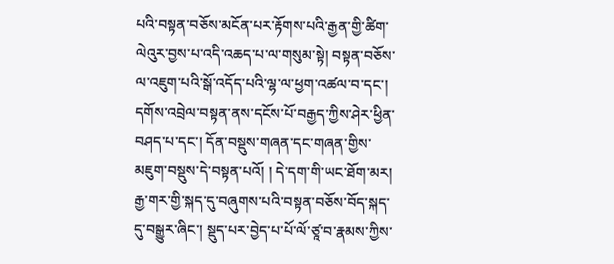པའི་བསྟན་བཅོས་མངོན་པར་རྟོགས་པའི་རྒྱན་གྱི་ཚིག་ལེའུར་བྱས་པ་འདི་འཆད་པ་ལ་གསུམ་སྟེ། བསྟན་བཅོས་ལ་འཇུག་པའི་སྒོ་འདོད་པའི་ལྷ་ལ་ཕྱག་འཚལ་བ་དང་། དགོས་འབྲེལ་བསྟན་ནས་དངོས་པོ་བརྒྱད་ཀྱིས་ཤེར་ཕྱིན་བཤད་པ་དང་། དོན་བསྡུས་གཞན་དང་གཞན་གྱིས་མཇུག་བསྡུས་དེ་བསྟན་པའོ། ། དེ་དག་གི་ཡང་ཐོག་མར། རྒྱ་གར་གྱི་སྐད་དུ་བཞུགས་པའི་བསྟན་བཅོས་བོད་སྐད་དུ་བསྒྱུར་ཞིང་། སྡུད་པར་བྱེད་པ་པོ་ལོ་ཙཱ་བ་རྣམས་ཀྱིས་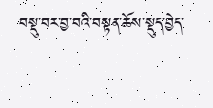བསྡུ་བར་བྱ་བའི་བསྟན་ཆོས་སྡུད་བྱེད་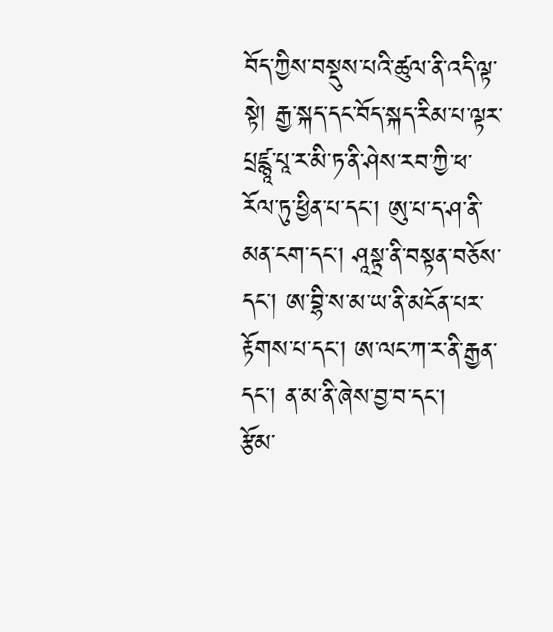བོད་ཀྱིས་བསྡུས་པའི་ཚུལ་ནི་འདི་ལྟ་སྟེ། རྒྱ་སྐད་དང་བོད་སྐད་རིམ་པ་ལྟར་པྲཛྙཱ་པཱ་ར་མི་ཏ་ནི་ཤེས་རབ་ཀྱི་ཕ་རོལ་ཏུ་ཕྱིན་པ་དང་། ཨུ་པ་ད་ཤ་ནི་མན་ངག་དང་། ཤཱསྟྲ་ནི་བསྟན་བཅོས་དང་། ཨ་བྷི་ས་མ་ཡ་ནི་མངོན་པར་རྟོགས་པ་དང་། ཨ་ལང་ཀ་ར་ནི་རྒྱན་དང་། ན་མ་ནི་ཞེས་བྱ་བ་དང་།
རྩོམ་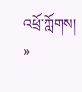འཕྲོ་ཀློགས། »